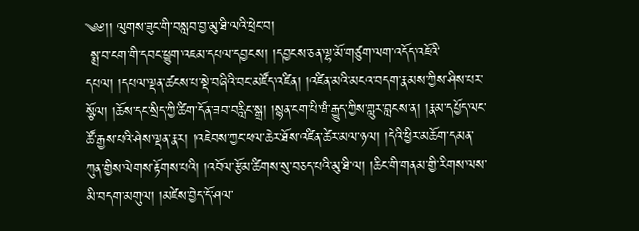༄༅།། ལུགས་ཟུང་གི་བསླབ་བྱ་མུ་ཐི་ལའི་ཕྲེང་བ།
 སྨྲ་བ་ངག་གི་དབང་ཕྱུག་འཇམ་དཔལ་དབྱངས། །དབྱངས་ཅན་ལྷ་མོ་གཙུག་ལག་འདོད་འཇོའི་དཔལ། །དཔལ་ལྡན་ཚངས་པ་སྡེ་བཞིའི་བང་མཛོད་འཛིན། །འཛིན་མའི་མངའ་བདག་རྣམས་ཀྱིས་ཤིས་པར་སྩོལ། །ཆོས་དང་སྲིད་ཀྱི་ཚིག་དོན་ཟབ་བརླིང་སྒྲ། །སྙན་ངག་པི་ཝཾ་རྒྱུད་ཀྱིས་གླུར་བླངས་ན། །རྣམ་དཔྱོད་ལང་ཚོ་རྒྱས་པའི་ཤེས་ལྡན་རྣར། །འཇེབས་ཀྱང་ཕལ་ཆེར་ཐོས་འཛིན་ཚེར་མལ་ཉལ། །དེའི་ཕྱིར་མཆོག་དམན་ཀུན་གྱིས་ལེགས་རྟོགས་པའི། །འབོལ་རྩོམ་ཚིགས་སུ་བཅད་པའི་མུ་ཐི་ལ། །ཆིང་གི་གནམ་གྱི་རིགས་ལས་མི་བདག་མགུལ། །མཛེས་བྱེད་དོ་ཤལ་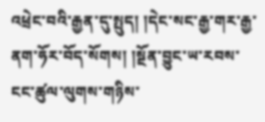འཕྲེང་བའི་རྒྱན་དུ་སྤུད། །དེང་སང་རྒྱ་གར་རྒྱ་ནག་ཧོར་བོད་སོགས། །སྔོན་བྱུང་ཡ་རབས་ངང་ཚུལ་ལུགས་གཉིས་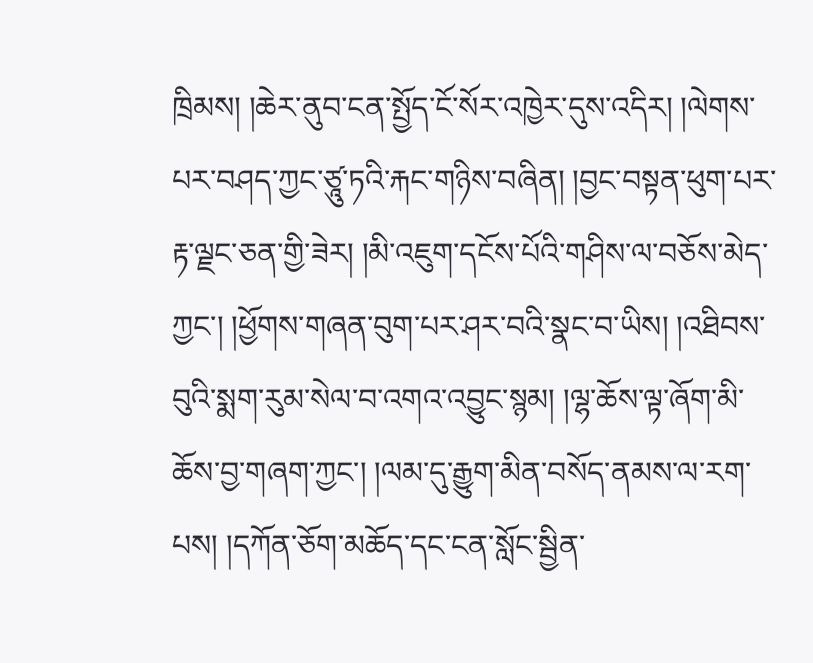ཁྲིམས། །ཆེར་ནུབ་ངན་སྤྱོད་ངོ་སོར་འཁྱེར་དུས་འདིར། །ལེགས་པར་བཤད་ཀྱང་ཙཱུ་ཏའི་རྐང་གཉིས་བཞིན། །བྱང་བསྟན་ཕུག་པར་རྟ་ལྗང་ཅན་གྱི་ཟེར། །མི་འཇུག་དངོས་པོའི་གཤིས་ལ་བཅོས་མེད་ཀྱང་། །ཕྱོགས་གཞན་བུག་པར་ཤར་བའི་སྣང་བ་ཡིས། །འཐིབས་བུའི་སྨག་རུམ་སེལ་བ་འགའ་འབྱུང་སྙམ། །ལྷ་ཆོས་ལྟ་ཞོག་མི་ཆོས་བྱ་གཞག་ཀྱང་། །ལམ་དུ་རྒྱུག་མིན་བསོད་ནམས་ལ་རག་པས། །དཀོན་ཅོག་མཆོད་དང་ངན་སློང་སྦྱིན་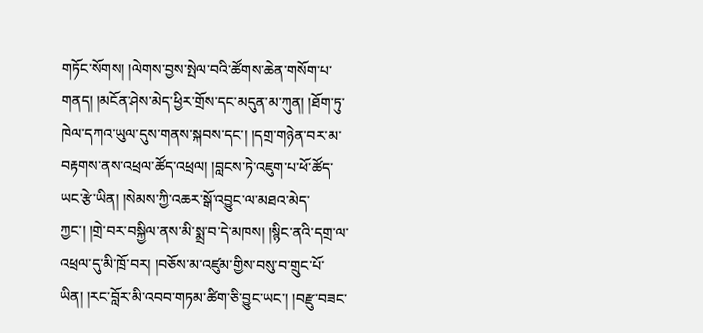གཏོང་སོགས། །ལེགས་བྱས་སྤེལ་བའི་ཚོགས་ཆེན་གསོག་པ་གནད། །མངོན་ཤེས་མེད་ཕྱིར་གྲོས་དང་མདུན་མ་ཀུན། །ཐོག་ཏུ་ཁེལ་དཀའ་ཡུལ་དུས་གནས་སྐབས་དང་། །དགྲ་གཉེན་བར་མ་བརྟགས་ནས་འཕྲལ་ཚོད་འཕྲལ། །བླངས་ཏེ་འཇུག་པ་ཕོ་ཚོད་ཡང་རྩེ་ཡིན། །སེམས་ཀྱི་འཆར་སྒོ་འབྱུང་ལ་མཐའ་མེད་ཀྱང་། །གྲེ་བར་བསྐྱིལ་ནས་མི་སྨྲ་བ་དེ་མཁས། །སྙིང་ནའི་དགྲ་ལ་འཕྲལ་དུ་མི་ཁྲོ་བར། །བཅོས་མ་འཛུམ་གྱིས་བསུ་བ་གྲུང་པོ་ཡིན། །རང་བློར་མི་འབབ་གཏམ་ཚིག་ཅི་བྱུང་ཡང་། །བརྫུ་བཟང་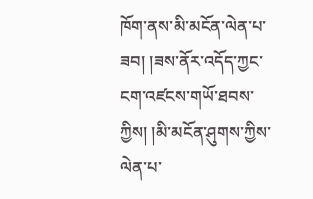ཁོག་ནས་མི་མངོན་ལེན་པ་ཟབ། །ཟས་ནོར་འདོད་ཀྱང་ངག་འཛངས་གཡོ་ཐབས་ཀྱིས། །མི་མངོན་ཤུགས་ཀྱིས་ལེན་པ་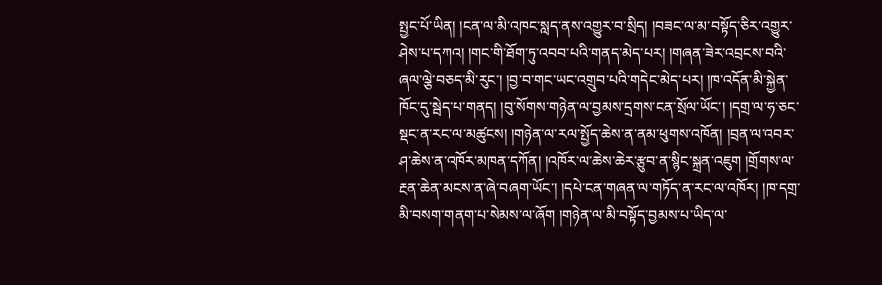སྤྱང་པོ་ཡིན། །ངན་ལ་མི་འཁང་སླད་ནས་འགྱུར་བ་སྲིད། །བཟང་ལ་མ་བསྟོད་ཅིར་འགྱུར་ཤེས་པ་དཀའ། །གང་གི་ཐོག་ཏུ་འབབ་པའི་གནད་མེད་པར། །གཞན་ཟེར་འབྲངས་བའི་ཞལ་ལྕེ་བཅད་མི་རུང་། །བྱ་བ་གང་ཡང་འགྲུབ་པའི་གདེང་མེད་པར། །ཁ་འདོན་མི་སྐྱེན་ཁོང་དུ་སྦེད་པ་གནད། །བུ་སོགས་གཉེན་ལ་བྱམས་དྲགས་ངན་སྲོལ་ཡོང་། །དགྲ་ལ་ཧ་ཅང་སྡང་ན་རང་ལ་མཚུངས། །གཉེན་ལ་རལ་སྤྱོད་ཆེས་ན་ནམ་ཕུགས་འཁོན། །བྲན་ལ་འབར་ཤ་ཆེས་ན་འཁོར་མཁན་དཀོན། །འཁོར་ལ་ཆེས་ཆེར་རྩུབ་ན་སྙིང་སྐྲན་འཇུག །གྲོགས་ལ་རྔན་ཆེན་མངས་ན་ཞེ་བཞག་ཡོང་། །དཔེ་ངན་གཞན་ལ་གཏོད་ན་རང་ལ་འཁོར། །ཁ་དགྲ་མི་བསག་གནག་པ་སེམས་ལ་ཞོག །གཉེན་ལ་མི་བསྟོད་བྱམས་པ་ཡིད་ལ་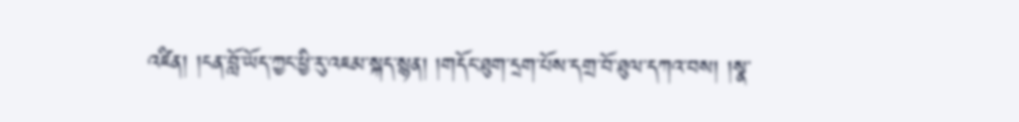འཛིན། །ངན་བློ་ཡོད་ཀྱང་ཕྱི་རུ་འཇམ་སྐད་སྙན། །གདོང་ཐུག་དྲག་པོས་དགྲ་བོ་ཐུལ་དཀའ་བས། །སྣ་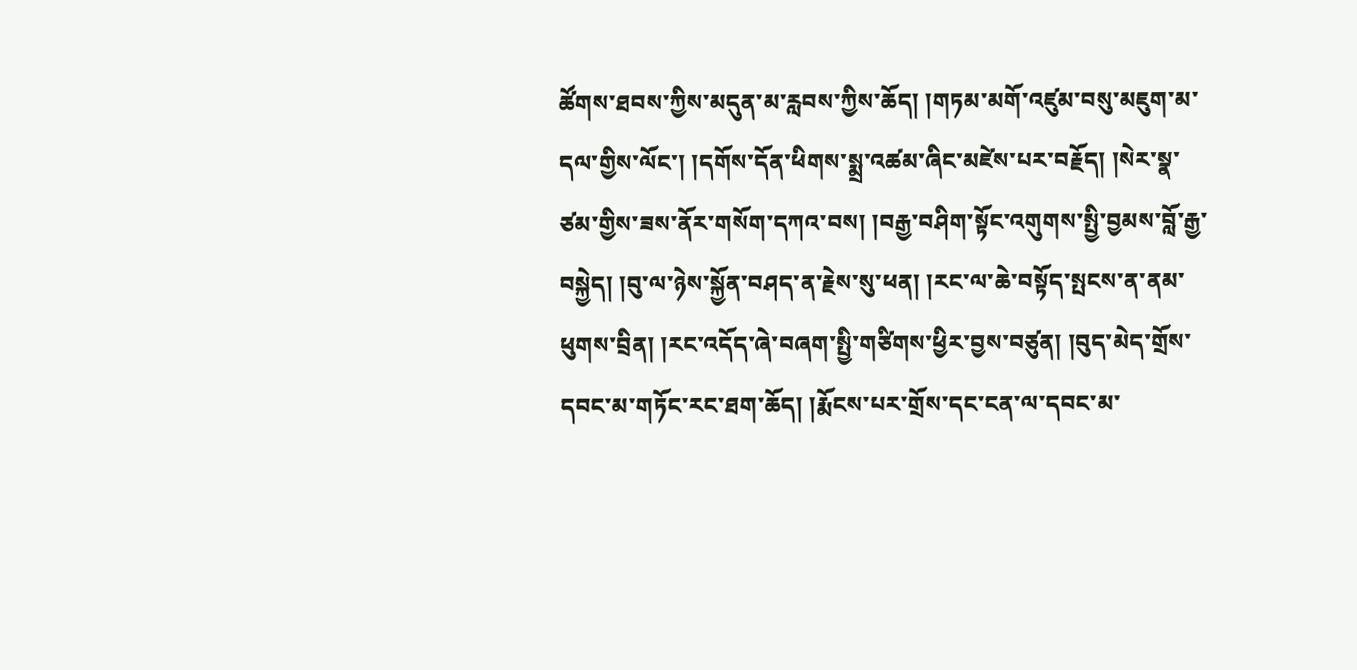ཚོགས་ཐབས་ཀྱིས་མདུན་མ་རླབས་ཀྱིས་ཆོད། །གཏམ་མགོ་འཛུམ་བསུ་མཇུག་མ་དལ་གྱིས་ལོང་། །དགོས་དོན་ཕིགས་སྨྲ་འཚམ་ཞིང་མཛེས་པར་བརྗོད། །སེར་སྣ་ཙམ་གྱིས་ཟས་ནོར་གསོག་དཀའ་བས། །བརྒྱ་བཤིག་སྟོང་འགུགས་སྤྱི་བྱམས་བློ་རྒྱ་བསྐྱེད། །བུ་ལ་ཉེས་སྐྱོན་བཤད་ན་རྗེས་སུ་ཕན། །རང་ལ་ཆེ་བསྟོད་སྤངས་ན་ནམ་ཕུགས་བྲིན། །རང་འདོད་ཞེ་བཞག་སྤྱི་གཙིགས་ཕྱིར་བྱས་བཙུན། །བུད་མེད་གྲོས་དབང་མ་གཏོང་རང་ཐག་ཆོད། །རྨོངས་པར་གྲོས་དང་ངན་ལ་དབང་མ་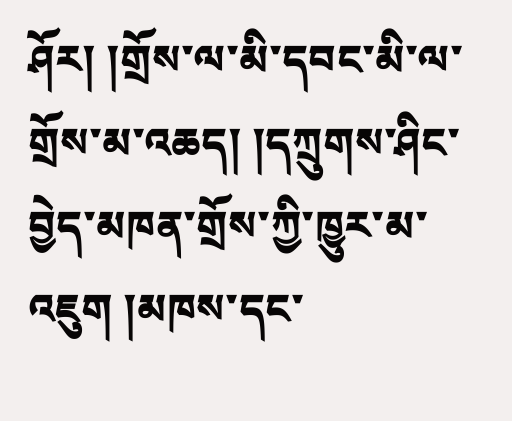ཤོར། །གྲོས་ལ་མི་དབང་མི་ལ་གྲོས་མ་འཆད། །དཀྲུགས་ཤིང་བྱེད་མཁན་གྲོས་ཀྱི་ཁྱུར་མ་འཇུག །མཁས་དང་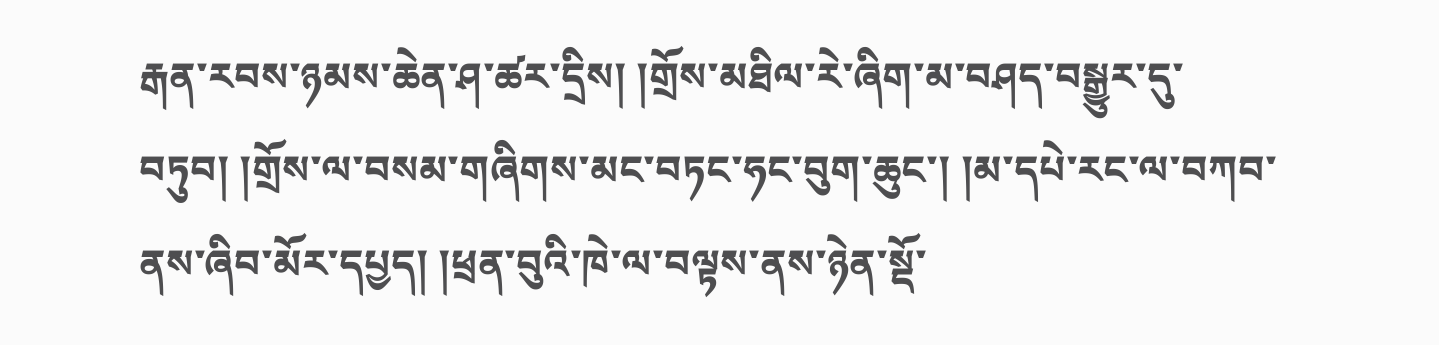རྒན་རབས་ཉམས་ཆེན་ཤ་ཚར་དྲིས། །གྲོས་མཐིལ་རེ་ཞིག་མ་བཤད་བསྒྱུར་དུ་བཏུབ། །གྲོས་ལ་བསམ་གཞིགས་མང་བཏང་ཧང་བུག་ཆུང་། །མ་དཔེ་རང་ལ་བཀབ་ནས་ཞིབ་མོར་དཔྱད། །ཕྲན་བུའི་ཁེ་ལ་བལྟས་ནས་ཉེན་སྡོ་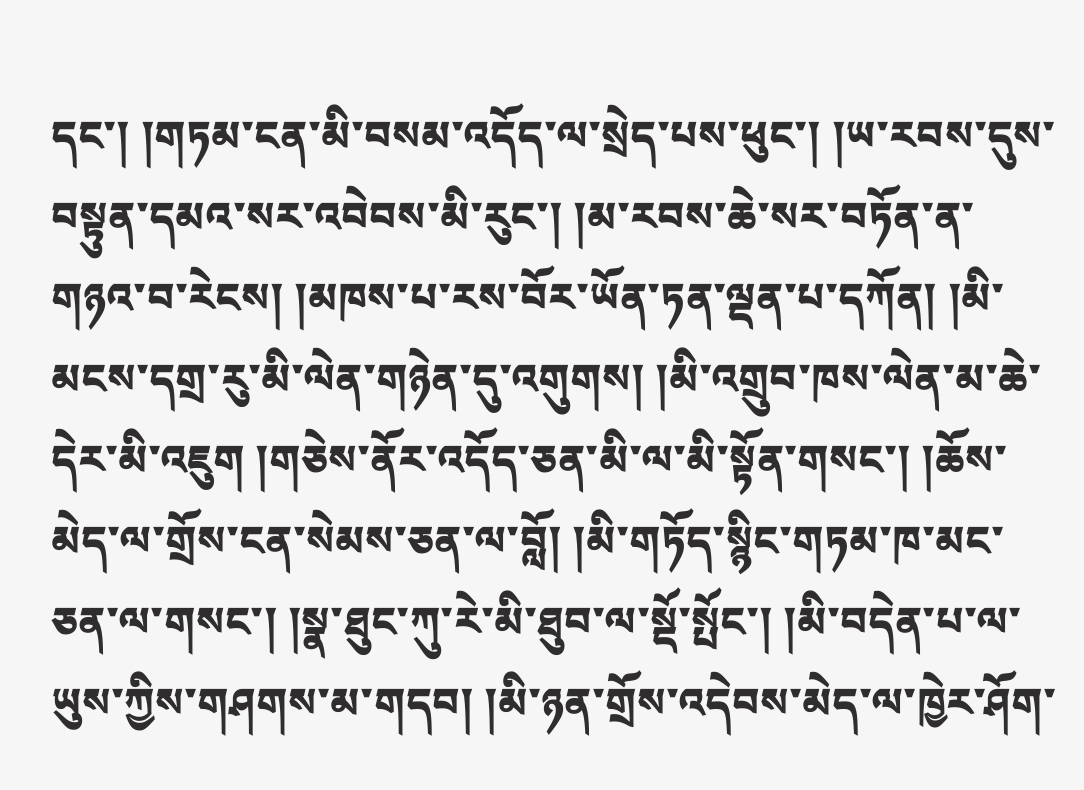དང་། །གཏམ་ངན་མི་བསམ་འདོད་ལ་སྲེད་པས་ཕུང་། །ཡ་རབས་དུས་བསྟུན་དམའ་སར་འབེབས་མི་རུང་། །མ་རབས་ཆེ་སར་བཏོན་ན་གཉའ་བ་རེངས། །མཁས་པ་རས་བོར་ཡོན་ཏན་ལྡན་པ་དཀོན། །མི་མངས་དགྲ་རུ་མི་ལེན་གཉེན་དུ་འགུགས། །མི་འགྲུབ་ཁས་ལེན་མ་ཆེ་དེར་མི་འཇུག །གཅེས་ནོར་འདོད་ཅན་མི་ལ་མི་སྟོན་གསང་། །ཆོས་མེད་ལ་གྲོས་ངན་སེམས་ཅན་ལ་བློ། །མི་གཏོད་སྙིང་གཏམ་ཁ་མང་ཅན་ལ་གསང་། །སྣ་ཐུང་ཀུ་རེ་མི་ཐུབ་ལ་སྡོ་སྤོང་། །མི་བདེན་པ་ལ་ཡུས་ཀྱིས་གཤགས་མ་གདབ། །མི་ཉན་གྲོས་འདེབས་མེད་ལ་ཁྱེར་ཤོག་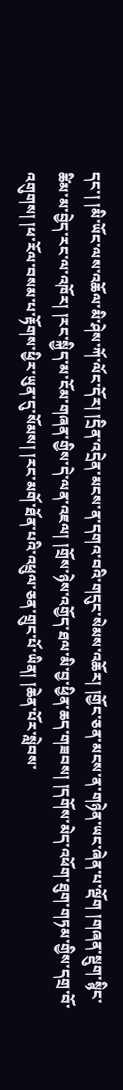དང་། །མི་ཡོང་ལས་འཆོལ་མི་ཤེས་ཀོ་ལོང་དོར། །དྲིན་འདྲེན་མངས་ན་དགའ་བའི་གདུང་སེམས་འཆོར། །གྱོང་ཅན་མངས་ན་གཉེན་ཡང་ཞེན་པ་ལྡོག །གཞན་སྡུག་སྙིང་ཚིམ་མ་བྱེད་རང་ལ་འཁོར། །རང་སྐྱིད་མ་ངོམ་གཞན་གྱིས་དེ་ལན་འཇལ། །གྲོས་ཉེས་འགྱོད་ཐལ་མི་བྱ་ཕྱིན་ཆད་གཟབས། །དགོས་མེད་འཕོག་ཐུག་གཏམ་གྱིས་དགྲ་བོ་འགུགས། །ཕ་རོལ་བསམ་པ་རྟོགས་ཕྱིར་ཡུན་དུ་སོམས། །རང་མགོ་ཐོན་པའི་འཕྲུལ་ཅན་གྲུང་པོ་ཡིན། །ཆེན་པོར་སླེབས་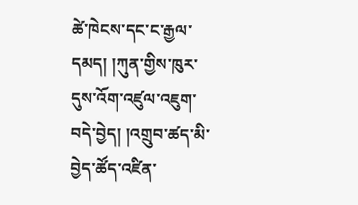ཚེ་ཁེངས་དང་ང་རྒྱལ་དམད། །ཀུན་གྱིས་ཁུར་དུས་འོག་འཛུལ་འཇུག་བདེ་བྱེད། །འགྲུབ་ཚད་མི་བྱེད་ཚོད་འཛིན་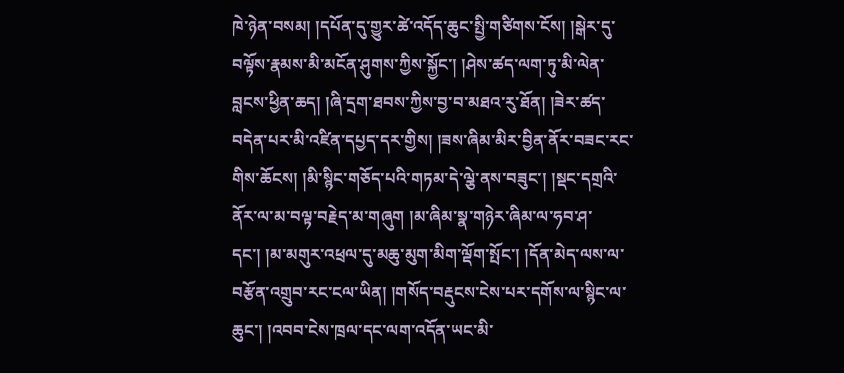ཁེ་ཉེན་བསམ། །དཔོན་དུ་གྱུར་ཚེ་འདོད་ཆུང་སྤྱི་གཙིགས་ངོས། །སྒེར་དུ་བལྟོས་རྣམས་མི་མངོན་ཤུགས་ཀྱིས་སྐྱོང་། །ཤེས་ཚད་ལག་ཏུ་མི་ལེན་བླངས་ཕྱིན་ཆད། །ཞི་དྲག་ཐབས་ཀྱིས་བྱ་བ་མཐའ་རུ་ཐོན། །ཟེར་ཚད་བདེན་པར་མི་འཛིན་དཔྱད་དར་གྱིས། །ཟས་ཞིམ་མིར་བྱིན་ནོར་བཟང་རང་གིས་ཆོངས། །མི་སྙིང་གཅོད་པའི་གཏམ་དེ་ལྕེ་ནས་བཟུང་། །སྡང་དགྲའི་ནོར་ལ་མ་བལྟ་བརྗེད་མ་གཞུག །མ་ཞིམ་སྣ་གཉེར་ཞིམ་ལ་ཧབ་ཤ་དང་། །མ་མགུར་འཕྲལ་དུ་མཆུ་མུག་མིག་ལྡོག་སྤོང་། །དོན་མེད་ལས་ལ་བརྩོན་འགྲུབ་རང་ངལ་ཡིན། །གསོད་བརྡུངས་ངེས་པར་དགོས་ལ་སྙིང་ལ་ཆུང་། །འབབ་ངེས་ཁྲལ་དང་ལག་འདོན་ཡང་མི་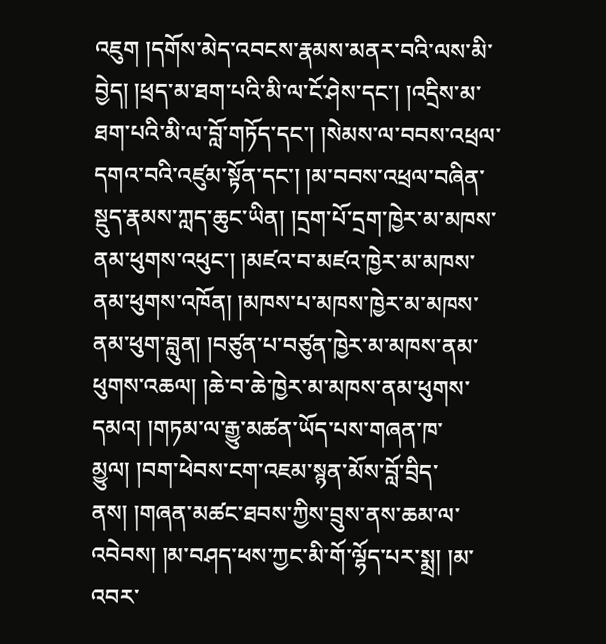འཇུག །དགོས་མེད་འབངས་རྣམས་མནར་བའི་ལས་མི་བྱེད། །ཕྲད་མ་ཐག་པའི་མི་ལ་ངོ་ཤེས་དང་། །འདྲིས་མ་ཐག་པའི་མི་ལ་བློ་གཏོད་དང་། །སེམས་ལ་བབས་འཕྲལ་དགའ་བའི་འཛུམ་སྟོན་དང་། །མ་བབས་འཕྲལ་བཞིན་སྡུད་རྣམས་ཀླད་ཆུང་ཡིན། །དྲག་པོ་དྲག་ཁྱེར་མ་མཁས་ནམ་ཕུགས་འཕུང་། །མཛའ་བ་མཛའ་ཁྱེར་མ་མཁས་ནམ་ཕུགས་འཁོན། །མཁས་པ་མཁས་ཁྱེར་མ་མཁས་ནམ་ཕུག་བླུན། །བཙུན་པ་བཙུན་ཁྱེར་མ་མཁས་ནམ་ཕུགས་འཆལ། །ཆེ་བ་ཆེ་ཁྱེར་མ་མཁས་ནམ་ཕུགས་དམའ། །གཏམ་ལ་རྒྱུ་མཚན་ཡོད་པས་གཞན་ཁ་མྱུལ། །བག་ཕེབས་ངག་འཇམ་སྙན་མོས་བློ་བྲིད་ནས། །གཞན་མཚང་ཐབས་ཀྱིས་བྲུས་ནས་ཆམ་ལ་འབེབས། །མ་བཤད་ཕས་ཀྱང་མི་གོ་ལྷོད་པར་སྨྲ། །མ་འབར་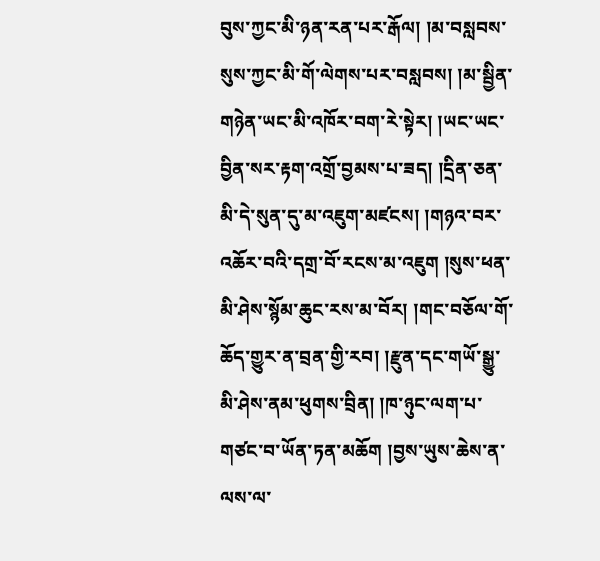བུས་ཀྱང་མི་ཉན་རན་པར་རྒོལ། །མ་བསླབས་སུས་ཀྱང་མི་གོ་ལེགས་པར་བསླབས། །མ་སྦྱིན་གཉེན་ཡང་མི་འཁོར་བག་རེ་སྟེར། །ཡང་ཡང་བྱིན་སར་རྟག་འགྲོ་བྱམས་པ་ཟད། །དྲིན་ཅན་མི་དེ་སུན་དུ་མ་འཇུག་མཛངས། །གཉའ་བར་འཆོར་བའི་དགྲ་བོ་རངས་མ་འཇུག །སུས་ཕན་མི་ཤེས་སྙོམ་ཆུང་རས་མ་བོར། །གང་བཅོལ་གོ་ཆོད་གྱུར་ན་བྲན་གྱི་རབ། །རྫུན་དང་གཡོ་སྒྱུ་མི་ཤེས་ནམ་ཕུགས་བྲིན། །ཁ་ཉུང་ལག་པ་གཙང་བ་ཡོན་ཏན་མཆོག །བྱས་ཡུས་ཆེས་ན་ལས་ལ་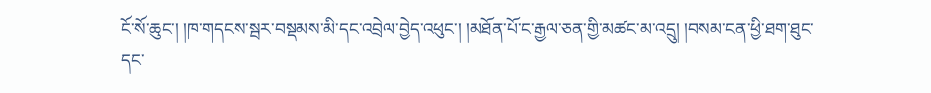ངོ་སོ་ཆུང་། །ཁ་གདངས་སྦར་བསྡམས་མི་དང་འབྲེལ་བྱེད་འཕུང་། །མཐོན་པོ་ང་རྒྱལ་ཅན་གྱི་མཚང་མ་འདྲུ། །བསམ་ངན་ཕྱི་ཐག་ཐུང་དང་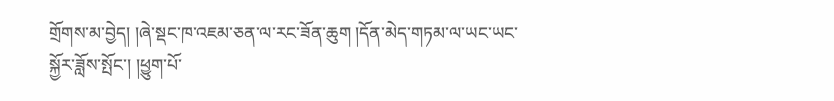གྲོགས་མ་བྱེད། །ཞེ་སྡང་ཁ་འཇམ་ཅན་ལ་རང་ཟོན་ཆུག །དོན་མེད་གཏམ་ལ་ཡང་ཡང་སྐྱོར་ཟློས་སྤོང་། །ཕྱུག་པོ་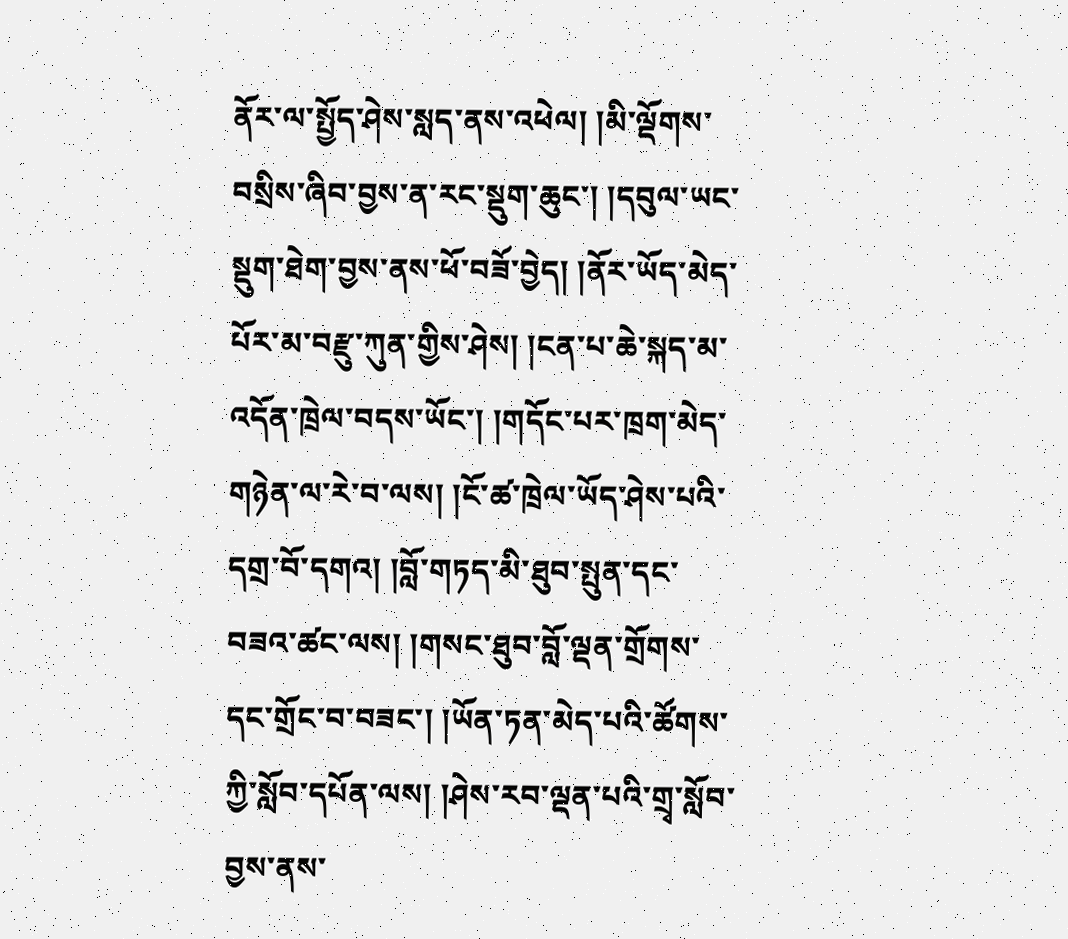ནོར་ལ་སྤྱོད་ཤེས་སླད་ནས་འཕེལ། །མི་ལྡོགས་བསྲིས་ཞིབ་བྱས་ན་རང་སྡུག་ཆུང་། །དབུལ་ཡང་སྡུག་ཐེག་བྱས་ནས་ཕོ་བཟོ་བྱེད། །ནོར་ཡོད་མེད་པོར་མ་བརྫུ་ཀུན་གྱིས་ཤེས། །ངན་པ་ཆེ་སྐད་མ་འདོན་ཁྲེལ་བདས་ཡོང་། །གདོང་པར་ཁྲག་མེད་གཉེན་ལ་རེ་བ་ལས། །ངོ་ཚ་ཁྲེལ་ཡོད་ཤེས་པའི་དགྲ་བོ་དགའ། །བློ་གཏད་མི་ཐུབ་སྤུན་དང་བཟའ་ཚང་ལས། །གསང་ཐུབ་བློ་ལྡན་གྲོགས་དང་གྲོང་བ་བཟང་། །ཡོན་ཏན་མེད་པའི་ཚོགས་ཀྱི་སློབ་དཔོན་ལས། །ཤེས་རབ་ལྡན་པའི་གྲྭ་སློབ་བྱས་ནས་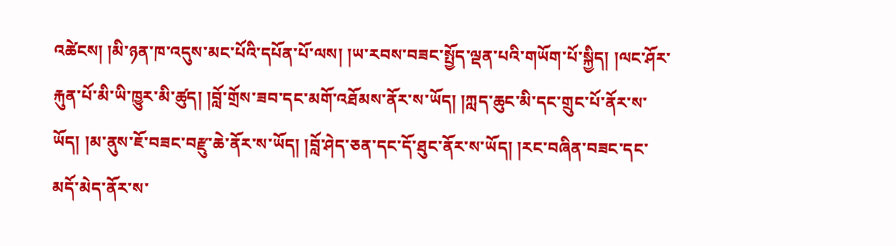འཚེངས། །མི་ཉན་ཁ་འདུས་མང་པོའི་དཔོན་པོ་ལས། །ཡ་རབས་བཟང་སྤྱོད་ལྡན་པའི་གཡོག་པོ་སྐྱིད། །ལང་ཤོར་རྐུན་པོ་མི་ཡི་ཁྱུར་མི་ཚུད། །བློ་གྲོས་ཟབ་དང་མགོ་འཐོམས་ནོར་ས་ཡོད། །ཀླད་ཆུང་མི་དང་གྲུང་པོ་ནོར་ས་ཡོད། །མ་ནུས་ཇོ་བཟང་བརྫུ་ཆེ་ནོར་ས་ཡོད། །བློ་ཤེད་ཅན་དང་དོ་ཐུང་ནོར་ས་ཡོད། །རང་བཞིན་བཟང་དང་མདོ་མེད་ནོར་ས་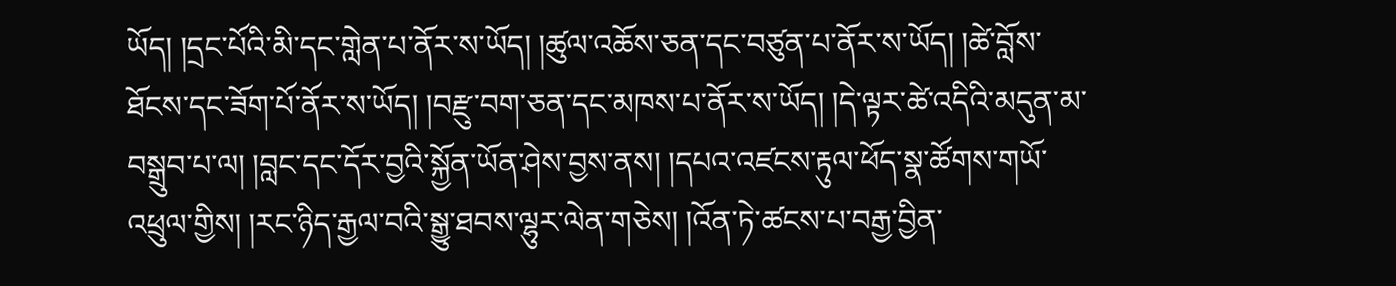ཡོད། །དྲང་པོའི་མི་དང་གླེན་པ་ནོར་ས་ཡོད། །ཚུལ་འཆོས་ཅན་དང་བཙུན་པ་ནོར་ས་ཡོད། །ཚེ་བློས་ཐོངས་དང་ཟོག་པོ་ནོར་ས་ཡོད། །བརྫུ་བག་ཅན་དང་མཁས་པ་ནོར་ས་ཡོད། །དེ་ལྟར་ཚེ་འདིའི་མདུན་མ་བསྒྲུབ་པ་ལ། །བླང་དང་དོར་བྱའི་སྐྱོན་ཡོན་ཤེས་བྱས་ནས། །དཔའ་འཛངས་རྟུལ་ཕོད་སྣ་ཚོགས་གཡོ་འཕྲུལ་གྱིས། །རང་ཉིད་རྒྱལ་བའི་སྒྱུ་ཐབས་ལྷུར་ལེན་གཅེས། །འོན་ཏེ་ཚངས་པ་བརྒྱ་བྱིན་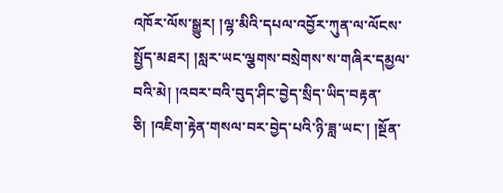འཁོར་ལོས་སྒྱུར། །ལྷ་མིའི་དཔལ་འབྱོར་ཀུན་ལ་ལོངས་སྤྱོད་མཐར། །སླར་ཡང་ལྕགས་བསྲེགས་ས་གཞིར་དམྱལ་བའི་མེ། །འབར་བའི་བུད་ཤིང་བྱེད་སྲིད་ཡིད་བརྟན་ཅི། །འཇིག་རྟེན་གསལ་བར་བྱེད་པའི་ཉི་ཟླ་ཡང་། །སྔོན་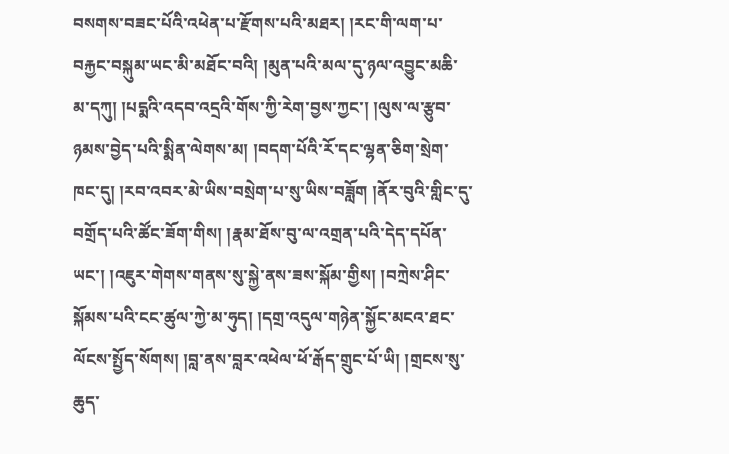བསགས་བཟང་པོའི་འཕེན་པ་རྫོགས་པའི་མཐར། །རང་གི་ལག་པ་བརྐྱང་བསྐུམ་ཡང་མི་མཐོང་བའི། །མུན་པའི་མལ་དུ་ཉལ་འབྱུང་མཆི་མ་དཀུ། །པདྨའི་འདབ་འདྲའི་གོས་ཀྱི་རེག་བྱས་ཀྱང་། །ལུས་ལ་རྩུབ་ཉམས་བྱེད་པའི་སྨིན་ལེགས་མ། །བདག་པོའི་རོ་དང་ལྷན་ཅིག་སྲེག་ཁང་དུ། །རབ་འབར་མེ་ཡིས་བསྲེག་པ་སུ་ཡིས་བཟློག །ནོར་བུའི་གླིང་དུ་བགྲོད་པའི་ཚོང་ཟོག་གིས། །རྣམ་ཐོས་བུ་ལ་འགྲན་པའི་དེད་དཔོན་ཡང་། །འཇུར་གེགས་གནས་སུ་སྐྱེ་ནས་ཟས་སྐོམ་གྱིས། །བཀྲེས་ཤིང་སྐོམས་པའི་ངང་ཚུལ་ཀྱེ་མ་ཧུད། །དགྲ་འདུལ་གཉེན་སྐྱོང་མངའ་ཐང་ལོངས་སྤྱོད་སོགས། །བླ་ནས་བླར་འཕེལ་ཕོ་རྒོད་གྲུང་པོ་ཡི། །གྲངས་སུ་ཆུད་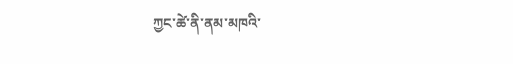ཀྱང་ཚེ་ནི་ནམ་མཁའི་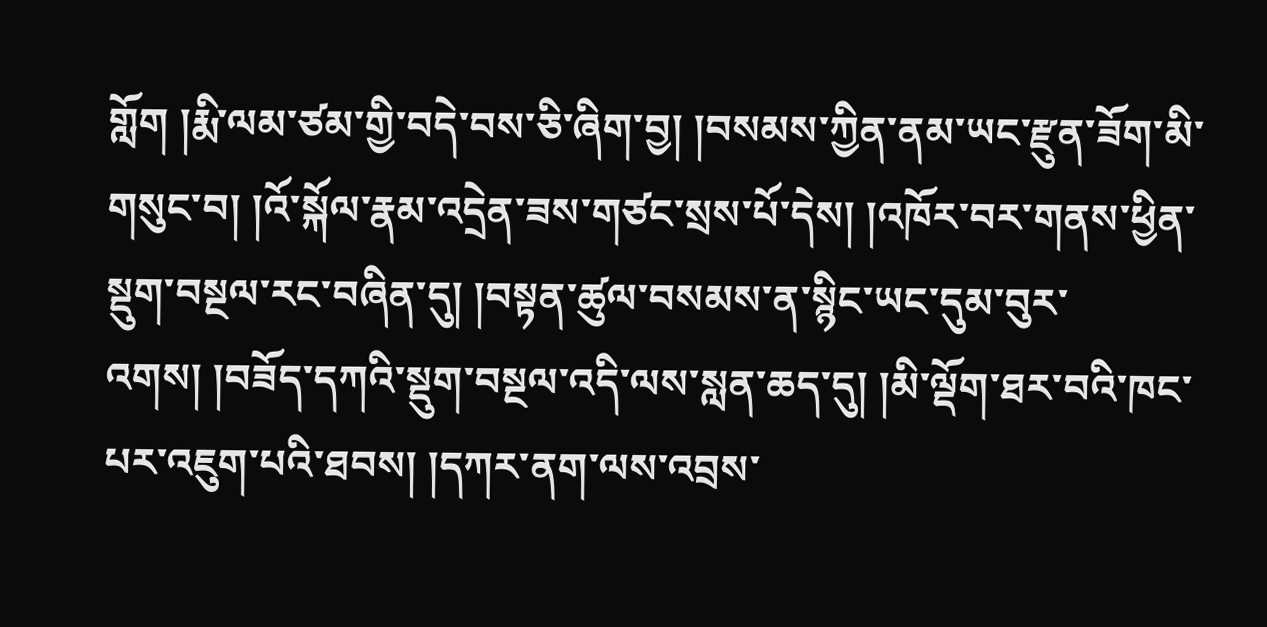གློག །རྨི་ལམ་ཙམ་གྱི་བདེ་བས་ཅི་ཞིག་བྱ། །བསམས་ཀྱིན་ནམ་ཡང་རྫུན་ཟོག་མི་གསུང་བ། །འོ་སྐོལ་རྣམ་འདྲེན་ཟས་གཙང་སྲས་པོ་དེས། །འཁོར་བར་གནས་ཕྱིན་སྡུག་བསྔལ་རང་བཞིན་དུ། །བསྟན་ཚུལ་བསམས་ན་སྙིང་ཡང་དུམ་བུར་འགས། །བཟོད་དཀའི་སྡུག་བསྔལ་འདི་ལས་སླན་ཆད་དུ། །མི་ལྡོག་ཐར་བའི་ཁང་པར་འཇུག་པའི་ཐབས། །དཀར་ནག་ལས་འབྲས་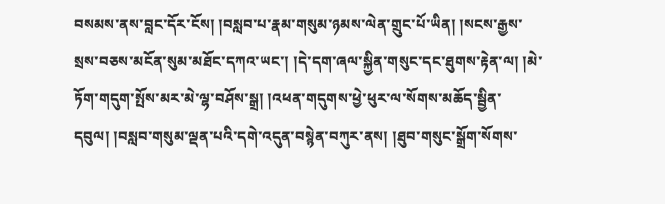བསམས་ནས་བླང་དོར་ངོས། །བསླབ་པ་རྣམ་གསུམ་ཉམས་ལེན་གྲུང་པོ་ཡིན། །སངས་རྒྱས་སྲས་བཅས་མངོན་སུམ་མཐོང་དཀའ་ཡང་། །དེ་དག་ཞལ་སྐྱིན་གསུང་དང་ཐུགས་རྟེན་ལ། །མེ་ཏོག་གདུག་སྤོས་མར་མེ་ལྷ་བཤོས་སྒྲ། །འཕན་གདུགས་ཕྱེ་ཕུར་ལ་སོགས་མཆོད་སྦྱིན་དབུལ། །བསླབ་གསུམ་ལྡན་པའི་དགེ་འདུན་བསྙེན་བཀུར་ནས། །ཐུབ་གསུང་སྒྲོག་སོགས་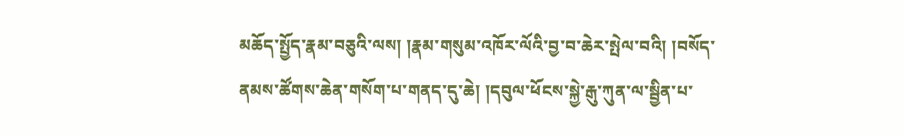མཆོད་སྤྱོད་རྣམ་བཅུའི་ལས། །རྣམ་གསུམ་འཁོར་ལོའི་བྱ་བ་ཆེར་སྤེལ་བའི། །བསོད་ནམས་ཚོགས་ཆེན་གསོག་པ་གནད་དུ་ཆེ། །དབུལ་ཕོངས་སྐྱེ་རྒུ་ཀུན་ལ་སྦྱིན་པ་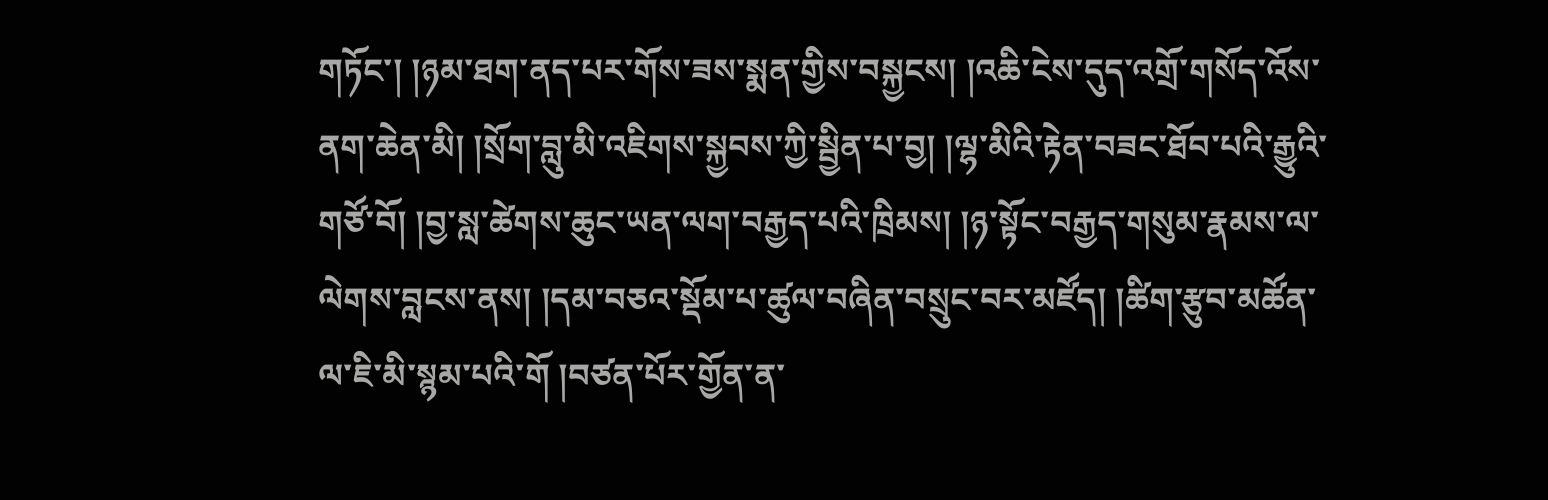གཏོང་། །ཉམ་ཐག་ནད་པར་གོས་ཟས་སྨན་གྱིས་བསྐྱངས། །འཆི་ངེས་དུད་འགྲོ་གསོད་འོས་ནག་ཆེན་མི། །སྲོག་བླུ་མི་འཇིགས་སྐྱབས་ཀྱི་སྦྱིན་པ་བྱ། །ལྷ་མིའི་རྟེན་བཟང་ཐོབ་པའི་རྒྱུའི་གཙོ་བོ། །བྱ་སླ་ཚེགས་ཆུང་ཡན་ལག་བརྒྱད་པའི་ཁྲིམས། །ཉ་སྟོང་བརྒྱད་གསུམ་རྣམས་ལ་ལེགས་བླངས་ནས། །དམ་བཅའ་སྡོམ་པ་ཚུལ་བཞིན་བསྲུང་བར་མཛོད། །ཚིག་རྩུབ་མཚོན་ལ་ཇི་མི་སྙམ་པའི་གོ །བཙན་པོར་གྱོན་ན་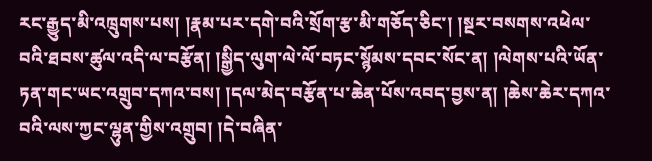རང་རྒྱུད་མི་འཁྲུགས་པས། །རྣམ་པར་དགེ་བའི་སྲོག་རྩ་མི་གཅོད་ཅིང་། །སྔར་བསགས་འཕེལ་བའི་ཐབས་ཚུལ་འདི་ལ་བརྩོན། །སྒྱིད་ལུག་ལེ་ལོ་བཏང་སྙོམས་དབང་སོང་ན། །ལེགས་པའི་ཡོན་ཏན་གང་ཡང་འགྲུབ་དཀའ་བས། །དལ་མེད་བརྩོན་པ་ཆེན་པོས་འབད་བྱས་ན། །ཆེས་ཆེར་དཀའ་བའི་ལས་ཀྱང་ལྷུན་གྱིས་འགྲུབ། །དེ་བཞིན་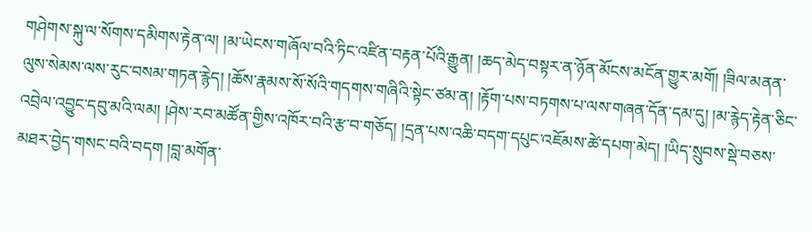གཤེགས་སྐུ་ལ་སོགས་དམིགས་རྟེན་ལ། །མ་ཡེངས་གཞོལ་བའི་ཏིང་འཛིན་བརྟན་པོའི་རྒྱུན། །ཆད་མེད་བསྟར་ན་ཉོན་མོངས་མངོན་གྱུར་མགོ། །ཟིལ་མནན་ལུས་སེམས་ལས་རུང་བསམ་གཏན་རྙེད། །ཆོས་རྣམས་སོ་སོའི་གདགས་གཞིའི་སྟེང་ཙམ་ན། །རྟོག་པས་བཏགས་པ་ལས་གཞན་དོན་དམ་དུ། །མ་རྙེད་རྟེན་ཅིང་འབྲེལ་འབྱུང་དབུ་མའི་ལམ། །ཤེས་རབ་མཚོན་གྱིས་འཁོར་བའི་རྩ་བ་གཅོད། །དྲན་པས་འཆི་བདག་དཔུང་འཇོམས་ཚེ་དཔག་མེད། །ཡིད་སྲུབས་སྡེ་བཅས་མཐར་བྱེད་གསང་བའི་བདག །བླ་མགོན་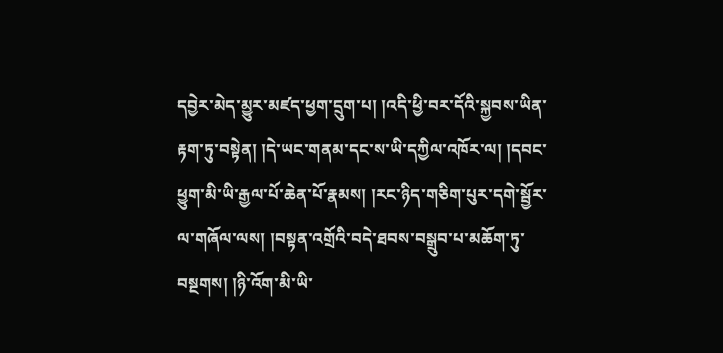དབྱེར་མེད་མྱུར་མཛད་ཕྱག་དྲུག་པ། །འདི་ཕྱི་བར་དོའི་སྐྱབས་ཡིན་རྟག་ཏུ་བསྟེན། །དེ་ཡང་གནམ་དང་ས་ཡི་དཀྱིལ་འཁོར་ལ། །དབང་ཕྱུག་མི་ཡི་རྒྱལ་པོ་ཆེན་པོ་རྣམས། །རང་ཉིད་གཅིག་པུར་དགེ་སྦྱོར་ལ་གཞོལ་ལས། །བསྟན་འགྲོའི་བདེ་ཐབས་བསྒྲུབ་པ་མཆོག་ཏུ་བསྔགས། །ཉི་འོག་མི་ཡི་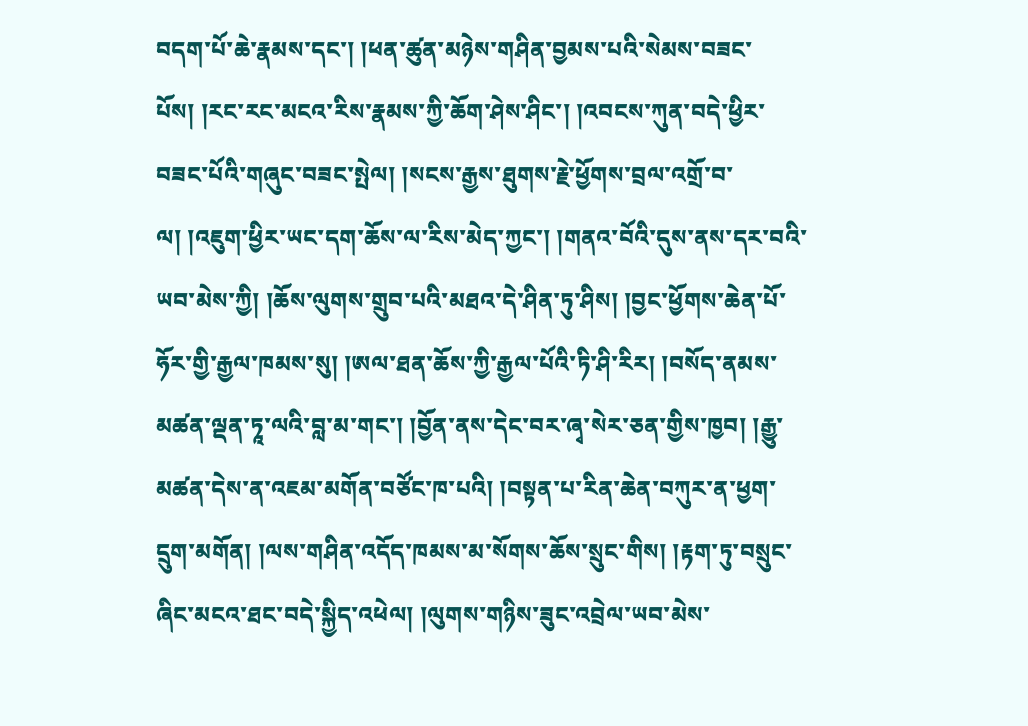བདག་པོ་ཆེ་རྣམས་དང་། །ཕན་ཚུན་མཉེས་གཤིན་བྱམས་པའི་སེམས་བཟང་པོས། །རང་རང་མངའ་རིས་རྣམས་ཀྱི་ཆོག་ཤེས་ཤིང་། །འབངས་ཀུན་བདེ་ཕྱིར་བཟང་པོའི་གཞུང་བཟང་སྤེལ། །སངས་རྒྱས་ཐུགས་རྗེ་ཕྱོགས་བྲལ་འགྲོ་བ་ལ། །འཇུག་ཕྱིར་ཡང་དག་ཆོས་ལ་རིས་མེད་ཀྱང་། །གནའ་བོའི་དུས་ནས་དར་བའི་ཡབ་མེས་ཀྱི། །ཆོས་ལུགས་གྲུབ་པའི་མཐའ་དེ་ཤིན་ཏུ་ཤིས། །བྱང་ཕྱོགས་ཆེན་པོ་ཧོར་གྱི་རྒྱལ་ཁམས་སུ། །ཨལ་ཐན་ཆོས་ཀྱི་རྒྱལ་པོའི་ཏི་ཤི་རིར། །བསོད་ནམས་མཚན་ལྡན་ཏཱ་ལའི་བླ་མ་གང་། །བྱོན་ནས་དེང་བར་ཞྭ་སེར་ཅན་གྱིས་ཁྱབ། །རྒྱུ་མཚན་དེས་ན་འཇམ་མགོན་བཙོང་ཁ་པའི། །བསྟན་པ་རིན་ཆེན་བཀུར་ན་ཕྱག་དྲུག་མགོན། །ལས་གཤིན་འདོད་ཁམས་མ་སོགས་ཆོས་སྲུང་གིས། །རྟག་ཏུ་བསྲུང་ཞིང་མངའ་ཐང་བདེ་སྐྱིད་འཕེལ། །ལུགས་གཉིས་ཟུང་འབྲེལ་ཡབ་མེས་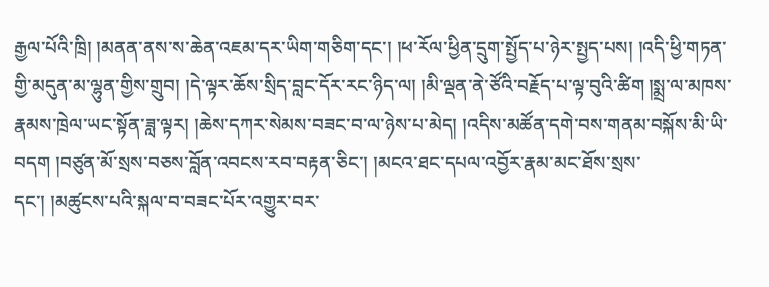རྒྱལ་པོའི་ཁྲི། །མནན་ནས་ས་ཆེན་འཇམ་དར་ཡིག་གཅིག་དང་། །ཕ་རོལ་ཕྱིན་དྲུག་སྤྱོད་པ་ཉེར་སྤྱད་པས། །འདི་ཕྱི་གཏན་གྱི་མདུན་མ་ལྷུན་གྱིས་གྲུབ། །དེ་ལྟར་ཆོས་སྲིད་བླང་དོར་རང་ཉིད་ལ། །མི་ལྡན་ནེ་ཙོའི་བརྗོད་པ་ལྟ་བུའི་ཚིག །སྨྲ་ལ་མཁས་རྣམས་ཁྲེལ་ཡང་སྟོན་ཟླ་ལྟར། །ཆེས་དཀར་སེམས་བཟང་བ་ལ་ཉེས་པ་མེད། །འདིས་མཚོན་དགེ་བས་གནམ་བསྐོས་མི་ཡི་བདག །བཙུན་མོ་སྲས་བཅས་བློན་འབངས་རབ་བརྟན་ཅིང་། །མངའ་ཐང་དཔལ་འབྱོར་རྣམ་མང་ཐོས་སྲས་དང་། །མཚུངས་པའི་སྐལ་བ་བཟང་པོར་འགྱུར་བར་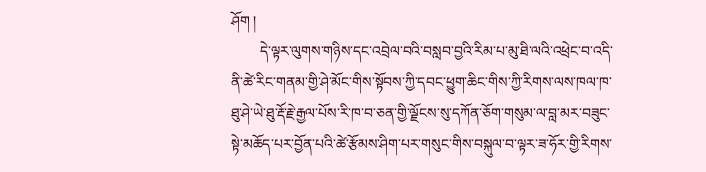ཤོག །
        དེ་ལྟར་ལུགས་གཉིས་དང་འབྲེལ་བའི་བསླབ་བྱའི་རིམ་པ་མུ་ཐི་ལའི་འཕྲེང་བ་འདི་ནི་ཚེ་རིང་གནམ་གྱི་ཤེ་མོང་གིས་སྟོབས་ཀྱི་དབང་ཕྱུག་ཆིང་གིས་ཀྱི་རིགས་ལས་ཁལ་ཁ་ཐུ་ཤེ་ཡེ་ཐུ་རྡོ་རྗེ་རྒྱལ་པོས་རི་ཁ་བ་ཅན་གྱི་ལྗོངས་སུ་དཀོན་ཅོག་གསུམ་ལ་བླ་མར་བཟུང་སྟེ་མཆོད་པར་བྱོན་པའི་ཚེ་རྩོམས་ཤིག་པར་གསུང་གིས་བསྐུལ་བ་ལྟར་ཟ་ཧོར་གྱི་རིགས་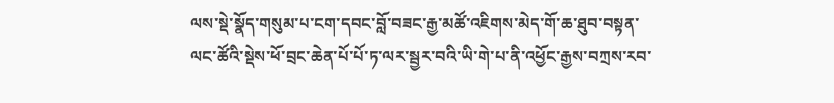ལས་སྡེ་སྣོད་གསུམ་པ་ངག་དབང་བློ་བཟང་རྒྱ་མཚོ་འཇིགས་མེད་གོ་ཆ་ཐུབ་བསྟན་ལང་ཚོའི་སྡེས་ཕོ་བྲང་ཆེན་པོ་པོ་ཏ་ལར་སྦྱར་བའི་ཡི་གེ་པ་ནི་འཕྱོང་རྒྱས་བཀྲས་རབ་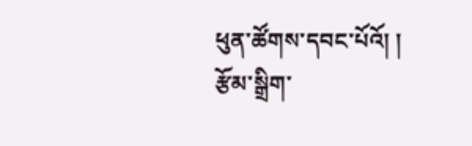ཕུན་ཚོགས་དབང་པོའོ། །
རྩོམ་སྒྲིག་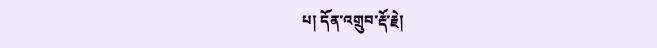པ། དོན་འགྲུབ་རྡོ་རྗེ།